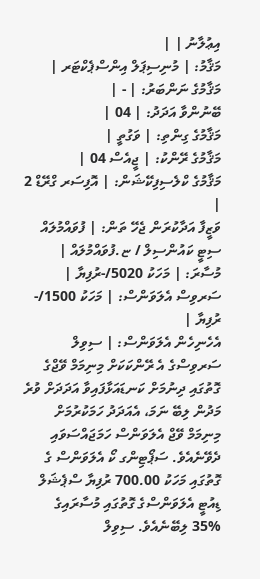އިޢުލާނު | |
މަޤާމު: | މުނިސިޕަލް އިންސްޕެކްޓަރ |
މަޤާމުގެ ނަންބަރު: | - |
ބޭނުންވާ އަދަދު: | 04 |
މަޤާމުގެ ގިންތި: | ވަގުތީ |
މަޤާމުގެ ރޭންކު: | ޖީއެސް 04 |
މަޤާމުގެ ކްލެސިފިކޭޝަން: | އޮފިސަރ ގްރޭޑް 2 |
ވަޒީފާ އަދާކުރަން ޖެހޭ ތަން: | ފުވައްމުލައް ސިޓީ ކައުންސިލް / ޏ.ފުވައްމުލައް |
މުސާރަ: | މަހަކު 5020/-ރުފިޔާ |
ސަރވިސް އެލަވަންސް: | މަހަކު 1500/- ރުފިޔާ |
އެހެނިހެން އެލަވަންސް: | ސިވިލް ސަރވިސްގެ އެ ރޭންކަކަށް މިނިމަމް ވޭޖްގެ ގޮތުގައި ދިނުމަށް ކަނޑައަޅާފައިވާ އަދަދަށް ވުރެ މަދުން ލިބޭ ނަމަ، އެއަދަދު ހަމަކުރުމަށް މިނިމަމް ވޭޖް އެލަވަންސް ހަމަޖައްސަވައި ދެވޭނެއެވެ. ސަޕޯޓިންގ ކޯ އެލަވަންސް ގެ ގޮތުގައި މަހަކު 700.00 ރުފިޔާ ސްޕެޝަލް ޑިއުޓީ އެލަވަންސްގެ ގޮތުގައި މުސާރައިގެ %35 ލިބޭނެއެވެ. ސިވިލް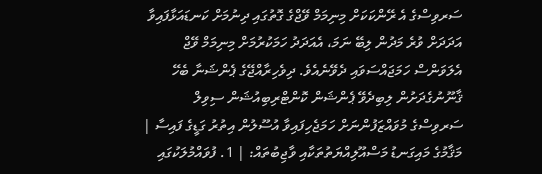ސަރވިސްގެ އެ ރޭންކަކަށް މިނިމަމް ވޭޖްގެ ގޮތުގައި ދިނުމަށް ކަނޑައަޅާފައިވާ އަދަދަށް ވުރެ މަދުން ލިބޭ ނަމަ، އެއަދަދު ހަމަކުރުމަށް މިނިމަމް ވޭޖް އެލަވަންސް ހަމަޖައްސަވައި ދެވޭނެއެވެ. ދިވެހިރާއްޖޭގެ ޕެންޝަނާ ބެހޭ ޤާނޫނުގެދަށުން ލިބިދެވޭ ޕެންޝަން ކޮންޓްރިބިއުޝަން ސިވިލް ސަރވިސްގެ މުވައްޒަފުންނަށް ހަމަޖެހިފައިވާ އުސޫލުން އިތުރު ގަޑީގެ ފައިސާ |
މަޤާމުގެ މައިގަނޑު މަސްއޫލިއްޔަތުތަކާއި ވާޖިބުތައް: | 1. ފުވައްމުލަކުގައި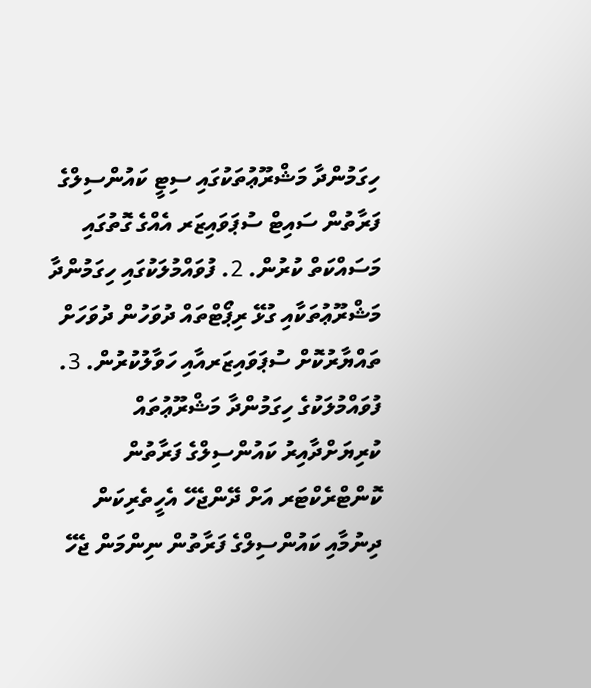ހިގަމުންދާ މަޝްރޫޢުތަކުގައި ސިޓީ ކައުންސިލްގެ ފަރާތުން ސައިޓް ސުޕަވައިޒަރ އެއްގެ ގޮތުގައި މަސައްކަތް ކުރުން. 2. ފުވައްމުލަކުގައި ހިގަމުންދާ މަޝްރޫޢުތަކާއި ގުޅޭ ރިޕޯޓްތައް ދުވަހުން ދުވަހަށް ތައްޔާރުކޮށް ސުޕަވައިޒަރއާއި ހަވާލުކުރުން. 3. ފުވައްމުލަކުގެ ހިގަމުންދާ މަޝްރޫޢުތައް ކުރިޔަށްދާއިރު ކައުންސިލްގެ ފަރާތުން ކޮންޓްރެކްޓަރ އަށް ދޭންޖެހޭ އެހީތެރިކަން ދިނުމާއި ކައުންސިލްގެ ފަރާތުން ނިންމަން ޖެހޭ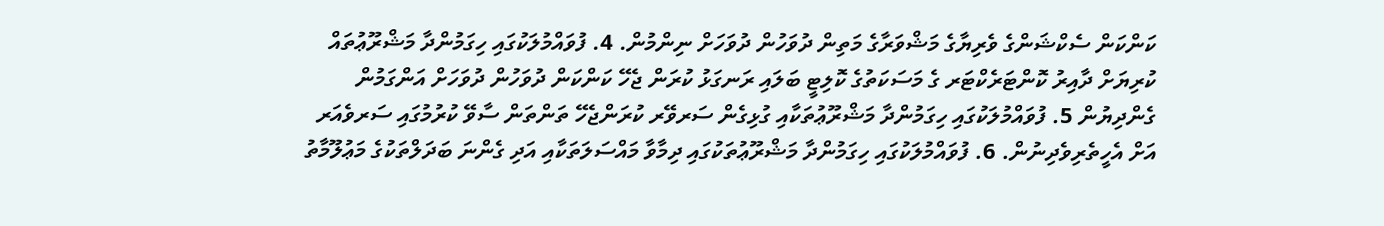ކަންކަން ސެކްޝަންގެ ވެރިޔާގެ މަޝްވަރާގެ މަތިން ދުވަހުން ދުވަހަށް ނިންމުން. 4. ފުވައްމުލަކުގައި ހިގަމުންދާ މަޝްރޫޢުތައް ކުރިޔަށް ދާއިރު ކޮންޓަރެކްޓަރ ގެ މަސަކަތުގެ ކޮލިޓީ ބަލައި ރަނގަޅު ކުރަން ޖެހޭ ކަންކަން ދުވަހުން ދުވަހަށް އަންގަމުން ގެންދިޔުން 5. ފުވައްމުލަކުގައި ހިގަމުންދާ މަޝްރޫޢުތަކާއި ގުޅިގެން ސަރވޭރ ކުރަންޖެހޭ ތަންތަން ސާވޭ ކުރުމުގައި ސަރވެއަރ އަށް އެހީތެރިވެދިނުން. 6. ފުވައްމުލަކުގައި ހިގަމުންދާ މަޝްރޫޢުތަކުގައި ދިމާވާ މައްސަލަތަކާއި އަދި ގެންނަ ބަދަލްތަކުގެ މަޢުލޫމާތު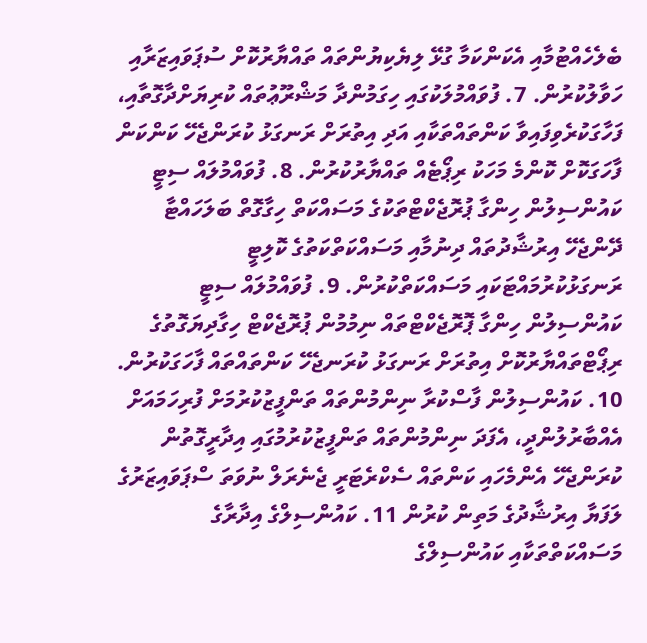ބެލެހެއްޓުމާއި އެކަންކަމާ ގުޅޭ ލިޔެކިޔުންތައް ތައްޔާރުކޮށް ސުޕަވައިޒަރާއި ހަވާލުކުރުން. 7. ފުވައްމުލަކުގައި ހިގަމުންދާ މަޝްރޫޢުތައް ކުރިޔަށްދާގޮތާއި، ފަހާގަކުރެވިފައިވާ ކަންތައްތަކާއި އަދި އިތުރަށް ރަނގަޅު ކުރަންޖެހޭ ކަންކަން ފާހަގަކޮށް ކޮންމެ މަހަކު ރިޕޯޓެއް ތައްޔާރުކުރުން. 8. ފުވައްމުލައް ސިޓީ ކައުންސިލުން ހިންގާ ޕުރޮޖެކްޓްތަކުގެ މަސައްކަތް ހިގާގޮތް ބަލަހައްޓާ ދޭންޖެހޭ އިރުޝާދުތައް ދިނުމާއި މަސައްކަތްކަތުގެ ކޮލިޓީ ރަނގަޅުކުރުމައްޓަކައި މަސައްކަތްކުރުން. 9. ފުވައްމުލައް ސިޓީ ކައުންސިލުން ހިންގާ ޕޮރޮޖެކްޓްތައް ނިމުމުން ޕުރޮޖެކްޓް ހިގާދިޔަގޮތުގެ ރިޕޯޓްތައްޔާރުކޮށް އިތުރަށް ރަނގަޅު ކުރަނޖެހޭ ކަންތައްތައް ފާހަގަކުރުން. 10. ކައުންސިލުން ފާސްކުރާ ނިންމުންތައް ތަންފީޒުކުރުމަށް ފުރިހަމައަށް އެއްބާރުލުންދީ، އެފަދަ ނިންމުންތައް ތަންފީޒުކުރުމުގައި އިދާރީގޮތުން ކުރަންޖެހޭ އެންމެހައި ކަންތައް ސެކްރެޓަރީ ޖެނެރަލް ނުވަތަ ސްޕަވައިޒަރުގެ ލަފަޔާ އިރުޝާދުގެ މަތިން ކުރުން 11. ކައުންސިލްގެ އިދާރާގެ މަސައްކަތްތަކާއި ކައުންސިލްގެ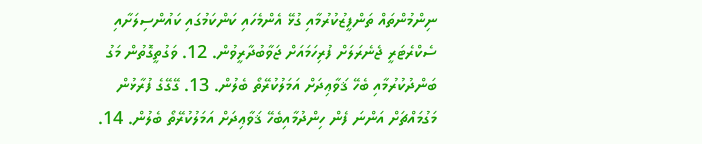ނިންމުންތައް ތަންފީޒުކުރުމާއި ގުޅޭ އެންމެހައި ކަންކަމުގައި ކައުންސިލަށާއި ސެކްރެޓަރީ ޖެނެރަލަށް ފުރިހަމައަށް ޖަވާބުދާރީވުން. 12. ވަގުތީގޮތުން މަގު ބަންދުކުރުމާއި ބެހޭ ޤަވާޢިދަށް އަމަލުކުރޭތޯ ބެލުން. 13. ގޭގޭގެ ފުރާޅުން މަގުމައްޗަށް އަންނަ ފެން ހިންދުމާއިބެހޭ ޤަވާޢިދަށް އަމަލުކުރޭތޯ ބެލުން. 14.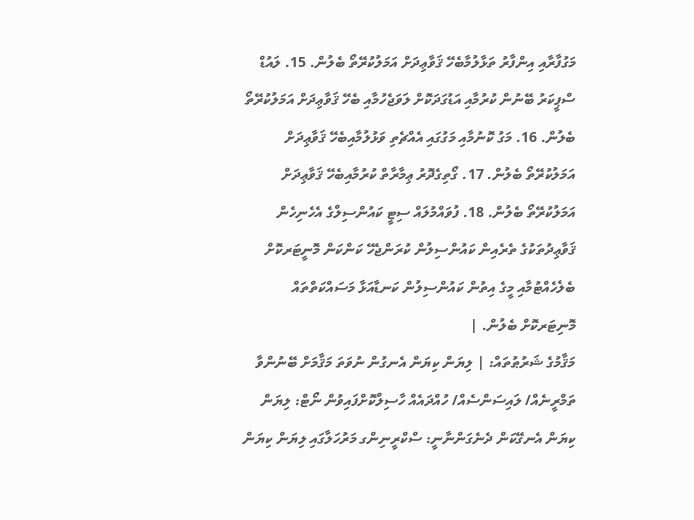މަގުފާރާއި އިންފާރު ތަޅާލުމާބެހޭ ޤަވާޢިދަށް އަމަލުކުރޭތޯ ބެލުން. 15. ލައުޑް ސްޕީކަރު ބޭނުން ކުރުމާއި އަޑުގަދަކޮށް ލަވަޖެހުމާއި ބެހޭ ޤަވާޢިދަށް އަމަލުކުރޭތޯ ބެލުން. 16. މަގު ކޮނުމާއި މަގުގައި އެއްޗެތި ވަޅުލުމާއިބެހޭ ޤަވާޢިދަށް އަމަލުކުރޭތޯ ބެލުން. 17. ގޯތިގެދޮރު ޢިމާރާތް ކުރުމާއިބެހޭ ޤަވާޢިދަށް އަމަލުކުރޭތޯ ބެލުން. 18. ފުވައްމުލައް ސިޓީ ކައުންސިލްގެ އެހެނިހެން ޤަވާޢިދުތަކުގެ ތެރެއިން ކައުންސިލުން ކުރަންޖެހޭ ކަންކަން މޮނީޓަރކޮށް ބެލެހެއްޓުމާއި މީގެ އިތުން ކައުންސިލުން ކަނޑާއަޅާ މަސައްކަތްތައް މޮނިޓަރކޮށް ބެލުން. |
މަޤާމުގެ ޝަރުޠުތައް: | ލިޔަން ކިޔަން އެނގުން ނުވަތަ މަޤާމަށް ބޭނުންވާ ތަމްރީނެއް/ ލައިސަންސެއް/ ހުއްދައެއް ހާސިލްކޮށްފައިވުން ނޯޓް: ލިޔަން ކިޔަން އެނގޭކަން ދެނެގަންނާނީ: ސްކްރީނިންގ މަރުހަލާގައި ލިޔަން ކިޔަން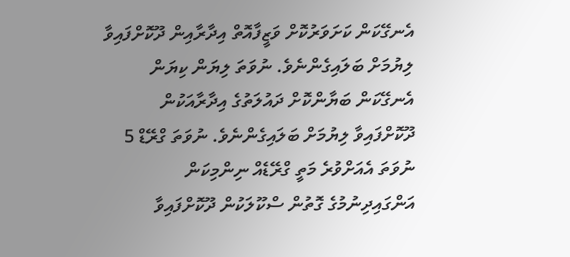އެނގޭކަން ކަށަވަރުކޮށް ވަޒީފާއޮތް އިދާރާއިން ދޫކޮށްފައިވާ ލިޔުމަށް ބަލައިގެންނެވެ. ނުވަތަ ލިޔަން ކިޔަން އެނގޭކަން ބަޔާންކޮށް ދައުލަތުގެ އިދާރާއަކުން ދޫކޮށްފައިވާ ލިޔުމަށް ބަލައިގެންނެވެ. ނުވަތަ ގްރޭޑް 5 ނުވަތަ އެއަށްވުރެ މަތީ ގްރޭޑެއް ނިންމިކަން އަންގައިދިނުމުގެ ގޮތުން ސްކޫލަކުން ދޫކޮށްފައިވާ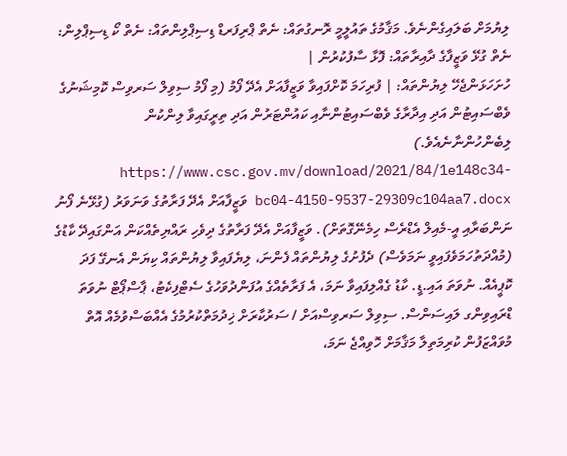ލިޔުމަށް ބަލައިގެންނެވެ. މަޤާމުގެ ތައުލީމީ ރޮނގުތައް: ނެތް ޕްރިފަރޑް ޑިސިޕްލިންތައް: ނެތް ކޯ ޑިސިޕްލިން: ނެތް ގުޅޭ ވަޒީފާގެ ދާއިރާތައް: ފޮޅާ ސާފުކުރުން |
ހުށަހަޅަންޖެހޭ ލިޔުންތައް: | ފުރިހަމަ ކޮށްފައިވާ ވަޒީފާއަށް އެދޭ ފޯމު (މި ފޯމު ސިވިލް ސަރވިސް ކޮމިޝަނުގެ ވެބްސައިޓުން އަދި އިދާރާގެ ވެބްސައިޓުންނާއި ކައުންޓަރުން އަދި ތިރީގައިވާ ލިންކުން ލިބެންހުންނާނެއެވެ.) https://www.csc.gov.mv/download/2021/84/1e148c34-bc04-4150-9537-29309c104aa7.docx ވަޒީފާއަށް އެދޭ ފަރާތުގެ ވަނަވަރު (ގުޅޭނެ ފޯނު ނަންބަރާއި އީ-މެއިލް އެޑްރެސް ހިމެނޭގޮތަށް). ވަޒީފާއަށް އެދޭ ފަރާތުގެ ދިވެހި ރައްޔިތެއްކަން އަންގައިދޭ ކާޑުގެ (މުއްދަތުހަމަވެފައިވީ ނަމަވެސް) ދެފުށުގެ ލިޔުންތައް ފެންނަ، ލިޔެފައިވާ ލިޔުންތައް ކިޔަން އެނގޭ ފަދަ ކޮޕީއެއް. ނުވަތަ އައި.ޑީ. ކާޑު ގެއްލިފައިވާ ނަމަ، އެ ފަރާތެއްގެ އުފަންދުވަހުގެ ސެޓްފިކެޓު، ޕާސްޕޯޓް ނުވަތަ ޑްރައިވިންގ ލައިސަންސް. ސިވިލް ސަރވިސްއަށް / ސަރުކާރަށް ޚިދުމަތްކުރުމުގެ އެއްބަސްވުމެއް އޮތް މުވައްޒަފުން ކުރިމަތިލާ މަޤާމަށް ހޮވިއްޖެ ނަމަ،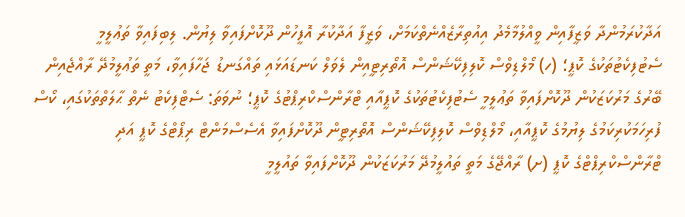އަދާކުރަމުންދާ ވަޒީފާއިން ވީއްލުމާމެދު އިއުތިރާޒެއްނެތްކަމަށް، ވަޒީފާ އަދާކުރާ އޮފީހުން ދޫކޮށްފައިވާ ލިޔުން. ލިބިފައިވާ ތަޢުލީމީ ސެޓުފިކެޓުތަކުގެ ކޮޕީ؛ (ހ) މޯލްޑިވްސް ކޮލިފިކޭޝަންސް އޮތޯރިޓީއިން ލެވަލް ކަނޑައަޅައި ތައްގަނޑު ޖަހާފައިވާ، މަތީ ތަޢުލީމުދޭ ރާއްޖެއިން ބޭރުގެ މަރުކަޒަކުން ދޫކޮށްފައިވާ ތަޢުލީމީ ސެޓުފިކެޓުތަކުގެ ކޮޕީއާއި ޓްރާންސްކްރިޕްޓުގެ ކޮޕީ؛ ނުވަތަ: ސެޓްފިކެޓު ނެތް ޙާލަތްތަކުގައި، ކޯސް ފުރިހަމަކުރިކަމުގެ ލިޔުމުގެ ކޮޕީއާއި، މޯލްޑިވްސް ކޮލިފިކޭޝަންސް އޮތޯރިޓީން ދޫކޮށްފައިވާ އެސެސްމަންޓް ރިޕޯޓްގެ ކޮޕީ އަދި ޓްރާންސްކްރިޕްޓްގެ ކޮޕީ (ށ) ރާއްޖޭގެ މަތީ ތައުލީމުދޭ މަރުކަޒަކުން ދޫކޮށްފައިވާ ތައުލީމީ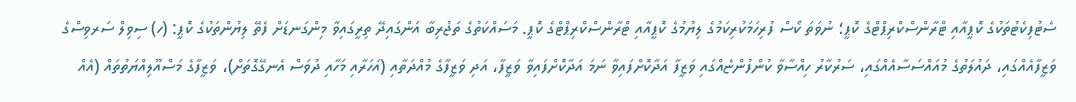ސެޓުފިކެޓުތަކުގެ ކޮޕީއާއި ޓްރާންސްކްރިޕްޓްގެ ކޮޕީ؛ ނުވަތަ ކޯސް ފުރިހަމަކުރިކަމުގެ ލިޔުމުގެ ކޮޕީއާއި ޓްރާންސްކްރިޕްޓްގެ ކޮޕީ. މަސައްކަތުގެ ތަޖުރިބާ އަންގައިދޭ ތިރީގައިވާ މިންގަނޑަށް ފެތޭ ލިޔުންތަކުގެ ކޮޕީ: (ހ) ސިވިލް ސަރވިސްގެ ވަޒީފާއެއްގައި، ދައުލަތުގެ މުއައްސަސާއެއްގައި، ސަރުކާރު ހިއްސާވާ ކުންފުންޏެއްގައި ވަޒީފާ އަދާކޮށްފައިވާ ނަމަ އަދާކޮށްފައިވާ ވަޒީފާ، އަދި ވަޒީފާގެ މުއްދަތާއި (އަހަރާއި މަހާއި ދުވަސް އެނގޭގޮތަށް)، ވަޒީފާގެ މަސްއޫލިއްޔަތުތައް (އެއް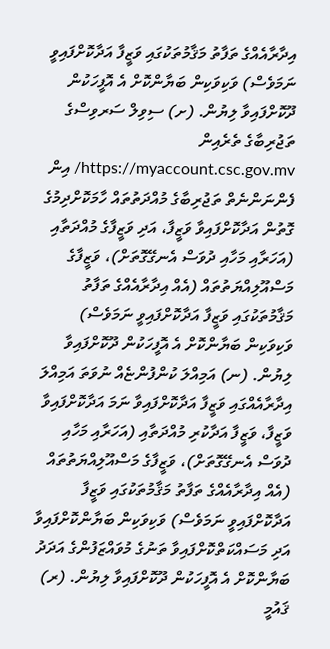އިދާރާއެއްގެ ތަފާތު މަޤާމުތަކުގައި ވަޒީފާ އަދާކޮށްފައިވީ ނަމަވެސް) ވަކިވަކިން ބަޔާންކޮށް އެ އޮފީހަކުން ދޫކޮށްފައިވާ ލިޔުން. (ށ) ސިވިލް ސަރވިސްގެ ތަޖުރިބާގެ ތެރެއިން https://myaccount.csc.gov.mv/ އިން ފެންނަންނެތް ތަޖުރިބާގެ މުއްދަތުތައް ހާމަކޮށްދިމުގެ ގޮތުން އަދާކޮށްފައިވާ ވަޒީފާ، އަދި ވަޒީފާގެ މުއްދަތާއި (އަހަރާއި މަހާއި ދުވަސް އެނގޭގޮތަށް)، ވަޒީފާގެ މަސްއޫލިއްޔަތުތައް (އެއް އިދާރާއެއްގެ ތަފާތު މަޤާމުތަކުގައި ވަޒީފާ އަދާކޮށްފައިވީ ނަމަވެސް) ވަކިވަކިން ބަޔާންކޮށް އެ އޮފީހަކުން ދޫކޮށްފައިވާ ލިޔުން. (ނ) އަމިއްލަ ކުންފުންޏެއް ނުވަތަ އަމިއްލަ އިދާރާއެއްގައި ވަޒީފާ އަދާކޮށްފައިވާ ނަމަ އަދާކޮށްފައިވާ ވަޒީފާ، ވަޒީފާ އަދާކުރި މުއްދަތާއި (އަހަރާއި މަހާއި ދުވަސް އެނގޭގޮތަށް)، ވަޒީފާގެ މަސްއޫލިއްޔަތުތައް (އެއް އިދާރާއެއްގެ ތަފާތު މަޤާމުތަކުގައި ވަޒީފާ އަދާކޮށްފައިވީ ނަމަވެސް) ވަކިވަކިން ބަޔާންކޮށްފައިވާ އަދި މަސައްކަތްކޮށްފައިވާ ތަނުގެ މުވައްޒަފުންގެ އަދަދު ބަޔާންކޮށް އެ އޮފީހަކުން ދޫކޮށްފައިވާ ލިޔުން. (ރ) ޤައުމީ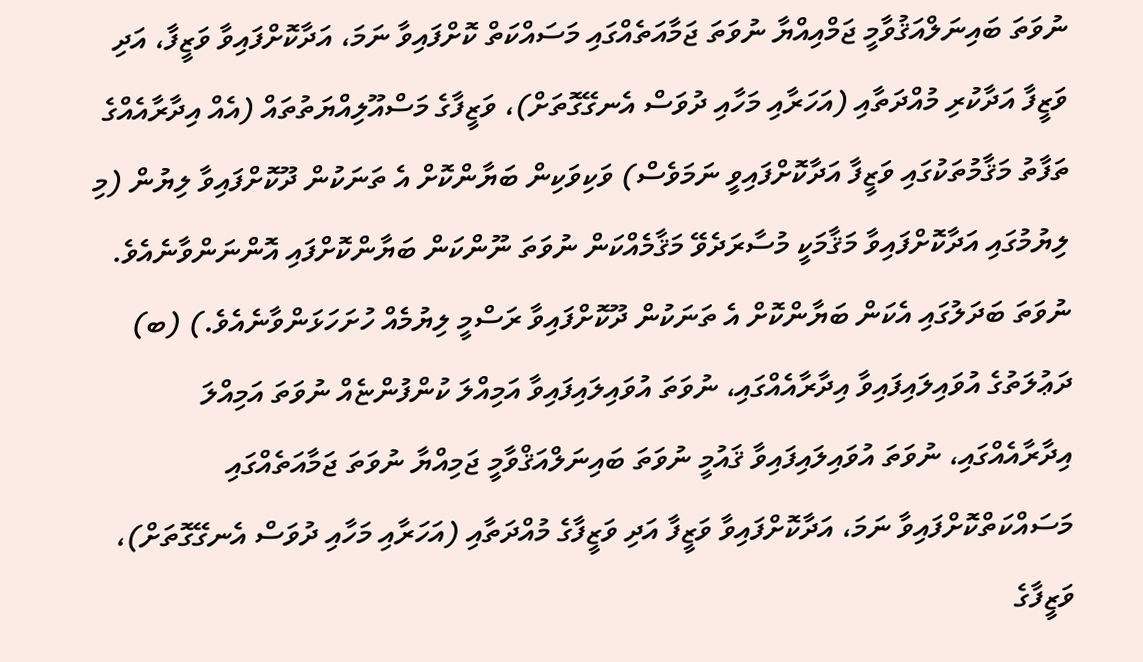ނުވަތަ ބައިނަލްއަޤުވާމީ ޖަމްއިއްޔާ ނުވަތަ ޖަމާއަތެއްގައި މަސައްކަތް ކޮށްފައިވާ ނަމަ، އަދާކޮށްފައިވާ ވަޒީފާ، އަދި ވަޒީފާ އަދާކުރި މުއްދަތާއި (އަހަރާއި މަހާއި ދުވަސް އެނގޭގޮތަށް)، ވަޒީފާގެ މަސްއޫލިއްޔަތުތައް (އެއް އިދާރާއެއްގެ ތަފާތު މަޤާމުތަކުގައި ވަޒީފާ އަދާކޮށްފައިވީ ނަމަވެސް) ވަކިވަކިން ބަޔާންކޮށް އެ ތަނަކުން ދޫކޮށްފައިވާ ލިޔުން (މި ލިޔުމުގައި އަދާކޮށްފައިވާ މަޤާމަކީ މުސާރަދެވޭ މަޤާމެއްކަން ނުވަތަ ނޫންކަން ބަޔާންކޮށްފައި އޮންނަންވާނެއެވެ. ނުވަތަ ބަދަލުގައި އެކަން ބަޔާންކޮށް އެ ތަނަކުން ދޫކޮށްފައިވާ ރަސްމީ ލިޔުމެއް ހުށަހަޅަންވާނެއެވެ.) (ބ) ދަޢުލަތުގެ އުވައިލައިފައިވާ އިދާރާއެއްގައި، ނުވަތަ އުވައިލައިފައިވާ އަމިއްލަ ކުންފުންޏެއް ނުވަތަ އަމިއްލަ އިދާރާއެއްގައި، ނުވަތަ އުވައިލައިފައިވާ ޤައުމީ ނުވަތަ ބައިނަލްއަޤްވާމީ ޖަމިއްޔާ ނުވަތަ ޖަމާއަތެއްގައި މަސައްކަތްކޮށްފައިވާ ނަމަ، އަދާކޮށްފައިވާ ވަޒީފާ އަދި ވަޒީފާގެ މުއްދަތާއި (އަހަރާއި މަހާއި ދުވަސް އެނގޭގޮތަށް)، ވަޒީފާގެ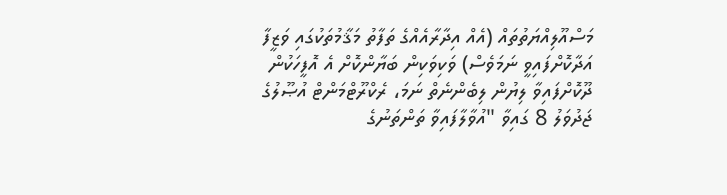މަސްއޫލިއްޔަތުތައް (އެއް އިދާރާއެއްގެ ތަފާތު މަޤާމުތަކުގައި ވަޒީފާ އަދާކޮށްފައިވީ ނަމަވެސް) ވަކިވަކިން ބަޔާންކޮށް އެ އޮފީހަކުން ދޫކޮށްފައިވާ ލިޔުން ލިބެންނެތް ނަމަ، ރެކްރޫޓްމަންޓް އުޞޫލުގެ ޖަދުވަލު 8 ގައިވާ "އުވާލާފައިވާ ތަންތަނުގެ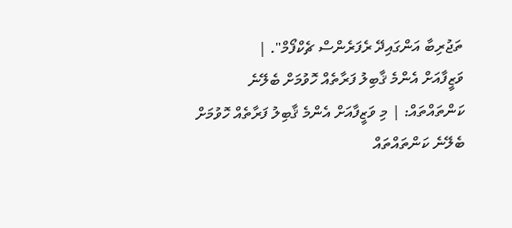ތަޖުރިބާ އަންގައިދޭ ރެފަރެންސް ޗެކްފޯމް". |
ވަޒީފާއަށް އެންމެ ޤާބިލު ފަރާތެއް ހޮވުމަށް ބެލޭނެ ކަންތައްތައް: | މި ވަޒީފާއަށް އެންމެ ޤާބިލު ފަރާތެއް ހޮވުމަށް ބެލޭނެ ކަންތައްތައް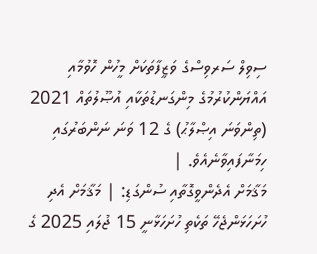ސިވިލް ސަރވިސްގެ ވަޒީފާތަކަށް މީހުން ހޮވުމާއި އައްޔަންކުރުމުގެ މިންގަނޑުތަކާއި އުޞޫލުތައް 2021 (ތިންވަނަ އިޞްލާޙު) ގެ 12 ވަނަ ނަންބަރުގައި ހިމަނާފައިވާނެއެވެ. |
މަޤާމަށް އެދެންވީގޮތާއި ސުންގަޑި: | މަޤާމަށް އެދި ހުށަހަޅަންޖެހޭ ތަކެތި ހުށަހަޅާނީ 15 ޖުލައި 2025 ގެ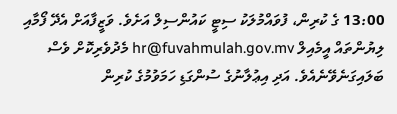13:00 ގެ ކުރިން، ފުވައްމުލަކު ސިޓީ ކައުންސިލް އަށެވެ. ވަޒީފާއަށް އެދޭ ފޯމާއި ލިޔުންތައް އީމެއިލް hr@fuvahmulah.gov.mv މެދުވެރިކޮށް ވެސް ބަލައިގަނެވޭނެއެވެ. އަދި އިޢުލާނުގެ ސުންގަޑި ހަމަވުމުގެ ކުރިން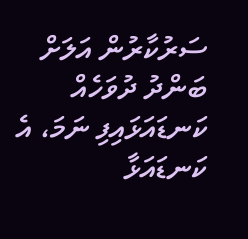ސަރުކާރުން އަލަށް ބަންދު ދުވަހެއް ކަނޑައަޅައިފި ނަމަ، އެ ކަނޑައަޅާ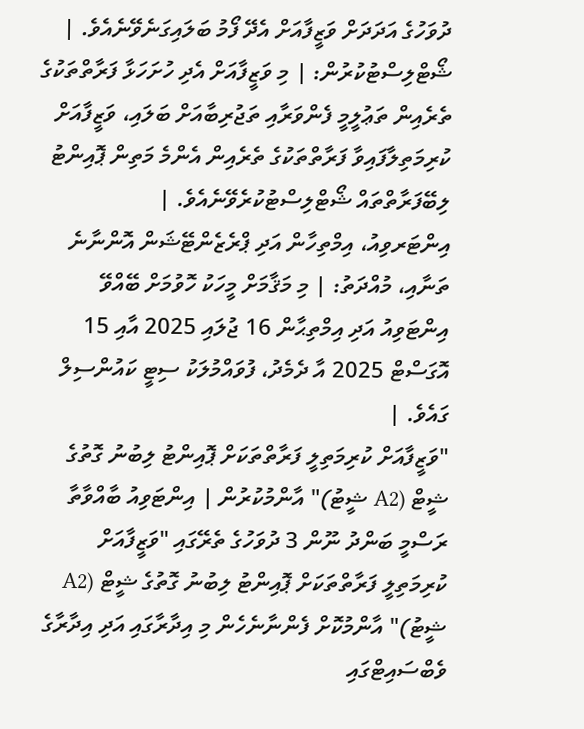ދުވަހުގެ އަދަދަށް ވަޒީފާއަށް އެދޭ ފޯމު ބަލައިގަނެވޭނެއެވެ. |
ޝޯޓްލިސްޓުކުރުން: | މި ވަޒީފާއަށް އެދި ހުށަހަޅާ ފަރާތްތަކުގެ ތެރެއިން ތަޢުލީމީ ފެންވަރާއި ތަޖުރިބާއަށް ބަލައި، ވަޒީފާއަށް ކުރިމަތިލާފައިވާ ފަރާތްތަކުގެ ތެރެއިން އެންމެ މަތިން ޕޮއިންޓު ލިބޭފަރާތްތައް ޝޯޓްލިސްޓުކުރެވޭނެއެވެ. |
އިންޓަރވިއު، އިމްތިހާން އަދި ޕްރެޒެންޓޭޝަން އޮންނާނެ ތަނާއި، މުއްދަތު: | މި މަޤާމަށް މީހަކު ހޮވުމަށް ބޭއްވޭ އިންޓަވިއު އަދި އިމްތިޙާން 16 ޖުލައި 2025 އާއި 15 އޮގަސްޓް 2025 އާ ދެމެދު، ފުވައްމުލަކު ސިޓީ ކައުންސިލް ގައެވެ. |
"ވަޒީފާއަށް ކުރިމަތިލީ ފަރާތްތަކަށް ޕޮއިންޓު ލިބުނު ގޮތުގެ ޝީޓް (A2 ޝީޓު)" އާންމުކުރުން | އިންޓަވިއު ބާއްވާތާ ރަސްމީ ބަންދު ނޫން 3 ދުވަހުގެ ތެރޭގައި "ވަޒީފާއަށް ކުރިމަތިލީ ފަރާތްތަކަށް ޕޮއިންޓު ލިބުނު ގޮތުގެ ޝީޓް (A2 ޝީޓު)" އާންމުކޮށް ފެންނާނެހެން މި އިދާރާގައި އަދި އިދާރާގެ ވެބްސައިޓްގައި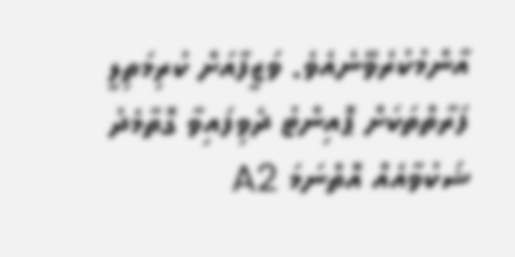އާންމުކުރެވޭނެއެވެ. ވަޒީފާއަށް ކުރިމަތިލީ ފަރާތްތަކަށް ޕޮއިންޓު ދެވިފައިވާ ގޮތާމެދު ޝަކުވާއެއް އޮތްނަމަ A2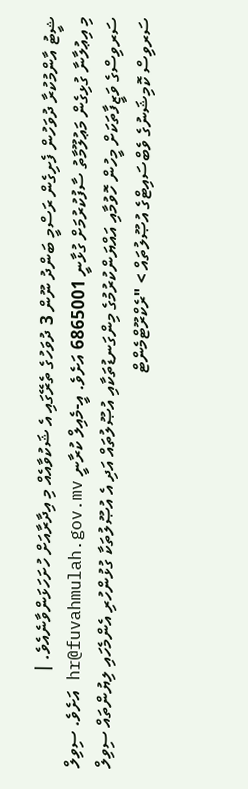ޝީޓު އާންމުކުރާ ދުވަހުން ފެށިގެން ރަސްމީ ބަންދު ނޫން 3 ދުވަހުގެ ތެރޭގައި އެ ޝަކުވާއެއް މި އިދާރާއަށް ހުށަހަޅަންވާނެއެވެ. |
މި އިޢުލާނާ ގުޅިގެން މަޢުލޫމާތު ސާފުކުރުމަށް ގުޅާނީ 6865001 އަށެވެ. އީ-މެއިލް ކުރާނީ hr@fuvahmulah.gov.mv އަށެވެ. ސިވިލް ސަރވިސްގެ ވަޒީފާތަކަށް މީހުން ހޮވުމާއި އައްޔަންކުރުމުގެ މިންގަނޑުތަކާއި އުޞޫލުތައް އަދި އެ އުޞޫލުތަކާ ގުޅުންހުރި އެންމެހައި ލިޔުންތައް ސިވިލް ސަރވިސް ކޮމިޝަނުގެ ވެބްސައިޓްގެ އުޞޫލުތައް > "ރެކްރޫޓްމެންޓް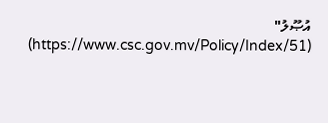އުޞޫލު" (https://www.csc.gov.mv/Policy/Index/51)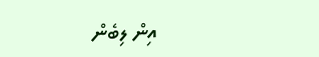އިން ލިބެން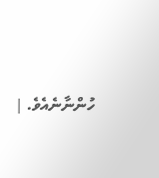ހުންނާނެއެވެ. |